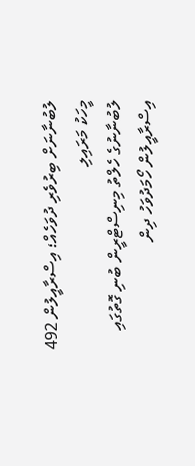ލުބުނާނަށް ބިރުވެރި ދުވަހެއް؛ އިސްރާއީލުން 492 މީހަކު މަރައިލި
ލުބުނާނުގެ ހެލްތު މިނިސްޓްރީން ބުނި ގޮތުގައި އިސްރާއީލުން ހޯމަދުވަހު ދިން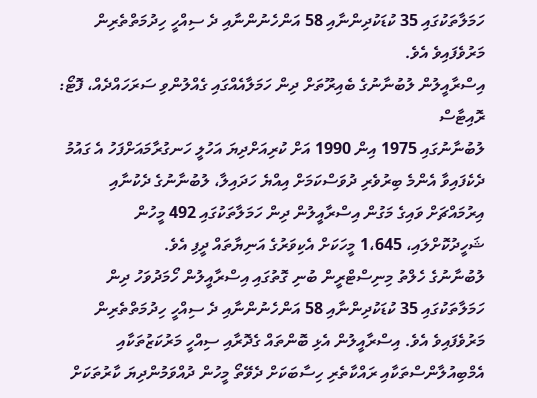ހަމަލާތަކުގައި 35 ކުޑަކުދިންނާއި 58 އަންހެނުންނާއި ދެ ސިއްހީ ހިދުމަތްތެރިން މަރުވެފައިވެ އެވެ.
އިސްރާއީލުން ލުބުނާނުގެ ބެއިރޫތަށް ދިން ހަމަލާއެއްގައި ގެއްލުންވި ސަރަހައްދެއް، ފޮޓޯ: ރޮއިޓާސް
ލުބުނާނުގައި 1975 އިން 1990 އަށް ކުރިއަށްދިޔަ އަހުލީ ހަނގުރާމައަށްފަހު އެ ގައުމު ދެކެފައިވާ އެންމެ ބިރުވެރި ދުވަސްކަމަށް އިއްޔެ ހަދައިލާ، ލުބުނާނުގެ ދެކުނާއި އިރުމައްޗަށް ވައިގެ މަގުން އިސްރާއީލުން ދިން ހަމަލާތަކުގައި 492 މީހުން ޝަހީދުކޮށްލައި، 1،645 މީހަކަށް އެކިވަރުގެ އަނިޔާތައް ދީފި އެވެ.
ލުބުނާނުގެ ހެލްތު މިނިސްޓްރީން ބުނި ގޮތުގައި އިސްރާއީލުން ހޯމަދުވަހު ދިން ހަމަލާތަކުގައި 35 ކުޑަކުދިންނާއި 58 އަންހެނުންނާއި ދެ ސިއްހީ ހިދުމަތްތެރިން މަރުވެފައިވެ އެވެ. އިސްރާއީލުން އެޅި ބޮންތައް ގެދޮރާއި ސިއްހީ މަރުކަޒުތަކާއި އެމްބިއުލާންސްތަކާއި ރައްކާތެރި ހިސާބަކަށް ދެވޭތޯ މީހުން ދުއްވަމުންދިޔަ ކާރުތަކަށް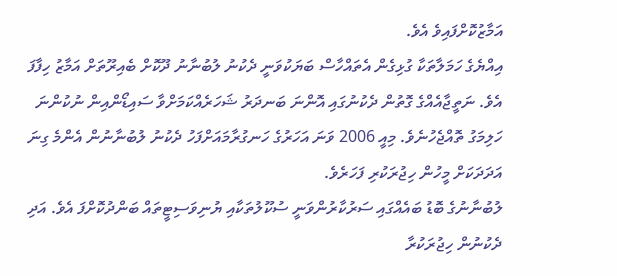އަމާޒުކޮށްފައިވެ އެވެ.
އިއްޔެގެ ހަމަލާތަކާ ގުޅިގެން އެތައްހާސް ބަޔަކުވަނީ ދެކުނު ލުބުނާނު ދޫކޮށް ބެއިރޫތަށް އަމާޒު ހިފާފަ އެވެ. ނަތީޖާއެއްގެ ގޮތުން ދެކުނުގައި އޮންނަ ބަނދަރު ޝަހަރެއްކަމަށްވާ ސައިޑޯންއިން ނުކުންނަ ހަލިމަގު ތޮއްޖެހުނެވެ. މިއީ 2006 ވަނަ އަހަރުގެ ހަނގުރާމައަށްފަހު ދެކުނު ލުބުނާނުން އެންމެ ގިނަ އަދަދަކަށް މީހުން ހިޖުރަކުރި ފަހަރެވެ.
ލުބުނާނުގެ ބޮޑު ބައެއްގައި ސަރުކާރުންވަނީ ސުކޫލުތަކާއި ޔުނިވަސިޓީތައް ބަންދުކޮށްފަ އެވެ. އަދި ދެކުނުން ހިޖުރަކުރާ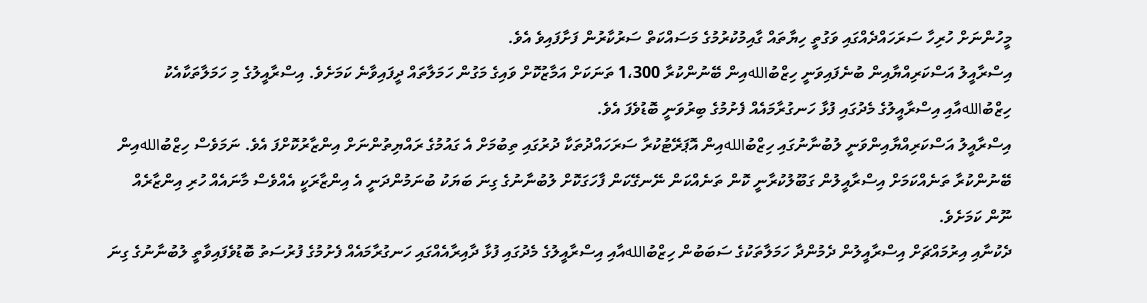މީހުންނަށް ހުރިހާ ސަރަހައްދެއްގައި ވަގުތީ ހިޔާތައް ގާއިމުކުރުމުގެ މަސައްކަތް ސަރުކާރުން ފަށާފައިވެ އެވެ.
އިސްރާއީލު އަސްކަރިއްޔާއިން ބުނެފައިވަނީ ހިޒްބުاللهއިން ބޭނުންކުރާ 1،300 ތަނަކަށް އަމާޒުކޮށް ވައިގެ މަގުން ހަމަލާތައް ދީފައިވާނެ ކަމަށެވެ. އިސްރާއީލުގެ މި ހަމަލާތަކާއެކު ހިޒްބުاللهއާއި އިސްރާއީލުގެ މެދުގައި ފުޅާ ހަނގުރާމައެއް ފެށުމުގެ ބިރުވަނީ ބޮޑުވެފަ އެވެ.
އިސްރާއީލު އަސްކަރިއްޔާއިންވަނީ ލުބުނާނުގައި ހިޒްބުاللهއިން އޮޕަރޭޓުކުރާ ސަރަހައްދުތަކާ ދުރުގައި ތިބުމަށް އެ ގައުމުގެ ރައްޔިތުންނަށް އިންޒާރުކޮށްފަ އެވެ. ނަމަވެސް ހިޒްބުاللهއިން ބޭނުންކުރާ ތަނެއްކަމަށް އިސްރާއީލުން ގަބޫލުކުރާނީ ކޮން ތަނެއްކަން ނޭނގޭކަން ފާހަގަކޮށް ލުބުނާނުގެ ގިނަ ބަޔަކު ބުނަމުންދަނީ އެ އިންޒާރަކީ އެއްވެސް މާނައެއް ހުރި އިންޒާރެއް ނޫން ކަމަށެވެ.
ދެކުނާއި އިރުމައްޗަށް އިސްރާއީލުން ދެމުންދާ ހަމަލާތަކުގެ ސަބަބުން ހިޒްބުاللهއާއި އިސްރާއީލުގެ މެދުގައި ފުޅާ ދާއިރާއެއްގައި ހަނގުރާމައެއް ފެށުމުގެ ފުރުސަތު ބޮޑުވެފައިވާތީ ލުބުނާނުގެ ގިނަ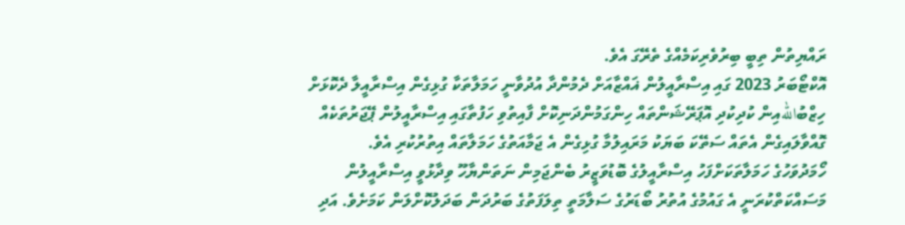ރައްޔިތުން ތިބީ ބިރުވެރިކަމެއްގެ ތެރޭގަ އެވެ.
އޮކްޓޯބަރު 2023 ގައި އިސްރާއީލުން ޣައްޒާއަށް ދެމުންދާ އުދުވާނީ ހަމަލާތަކާ ގުޅިގެން އިސްރާއީލާ ދެކޮޅަށް ހިޒްބުاللهއިން ކުދިކުދި އޮޕަރޭޝަންތައް ހިންގަމުންދަނިކޮށް ފާއިތުވި ހަފުތާގައި އިސްރާއީލުން ޕޭޖަރުތަކެއް ގޮއްވާލައިގެން އެތައް ސަތޭކަ ބަޔަކު މަރައިލުމާ ގުޅިގެން އެ ޖަމާއަތުގެ ހަމަލާތައް އިތުރުކުރި އެވެ.
ހޯމަދުވަހުގެ ހަމަލާތަކަށްފަހު އިސްރާއީލުގެ ބޮޑުވަޒީރު ބެންޖަމިން ނަތަންޔާހޫ ވިދާޅުވީ އިސްރާއީލުން މަސައްކަތްކުރަނީ އެ ގައުމުގެ އުތުރު ބޯޑަރުގެ ސަލާމަތީ ތިލަފަތުގެ ބަރުދަން ބަދަލުކޮށްލަން ކަމަށެވެ. އަދި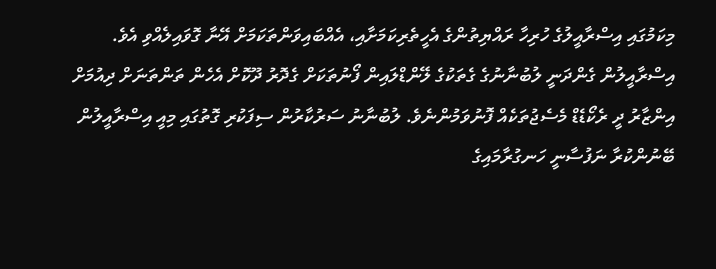މިކަމުގައި އިސްރާއީލުގެ ހުރިހާ ރައްޔިތުންގެ އެހީތެރިކަމަށާއި، އެއްބައިވަންތަކަމަށް އޭނާ ގޮވައިލެއްވި އެވެ.
އިސްރާއީލުން ގެންދަނީ ލުބުނާނުގެ ގެތަކުގެ ލޭންޑްލައިން ފޯނުތަކަށް ގެދޮރު ދޫކޮށް އެހެން ތަންތަނަށް ދިއުމަށް އިންޒާރު ދީ ރެކޯޑެޑް މެސެޖުތަކެއް ފޮނުވަމުންނެވެ. ލުބުނާނު ސަރުކާރުން ސިފަކުރި ގޮތުގައި މިއީ އިސްރާއީލުން ބޭނުންކުރާ ނަފުސާނީ ހަނގުރާމައިގެ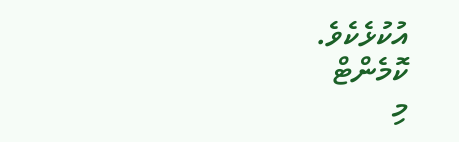އުކުޅެކެވެ.
ކޮމެންޓް
މި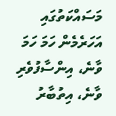މަސައްކަތުގައި އަހަރެމެން ހަމަ ހަމަ ވާނެ، އިންސާފުވެރި ވާނެ، އިތުބާރު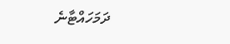ދަމަހައްޓާނެ